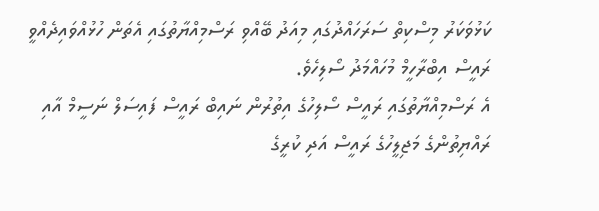ކަޅުވަކަރު މިސްކިތް ސަރަހައްދުގައި މިއަދު ބޭއްވި ރަސްމިއްޔާތުގައި އެތަން ހުޅުއްވައިދެއްވީ ރައީސް އިބްރާހީމް މުހައްމަދު ސޯލިހެވެ.
އެ ރަސްމިއްޔާތުގައި ރައީސް ސޯލިހުގެ އިތުރުން ނައިބް ރައީސް ފައިސަލް ނަސީމް އާއި ރައްޔިތުންގެ މަޖިލީހުގެ ރައީސް އަދި ކުރީގެ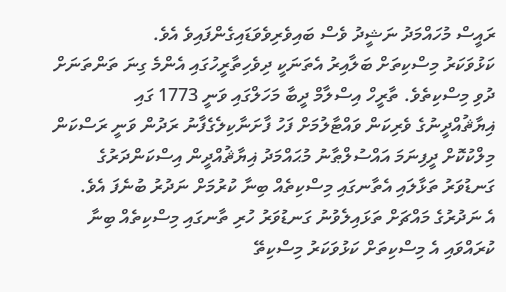ރައީސް މުހައްމަދު ނަޝީދު ވެސް ބައިވެރިވެވަޑައިގެންފައިވެ އެވެ.
ކަޅުވަކަރު މިސްކިތަށް ބަލާއިރު އެތަނަކީ ދިވެހިތާރީހުގައި އެންމެ ގިނަ ތަންތަނަށް ދުވި މިސްކިތެވެ. ތާރީހް އިސްލާމް ދީބާ މަހަލްގައި ވަނީ 1773 ގައި ޣިޔާޘުއްދީނުގެ ވެރިކަން ވައްޓާލުމަށް ފަހު ފާށަނާކިލެގެފާނު ރަދުން ވަނީ ރަސްކަން މިލްކުކޮށް ދީފިނަމަ އައްސުލްޠާނު މުޙައްމަދު ޣިޔާޘުއްދީން އިސްކަންދަރުގެ ގަނޑުވަރު ތަޅާލައި އެތާނގައި މިސްކިތެއް ބިނާ ކުރުމަށް ނަދުރު ބުނެފަ އެވެ.
އެ ނަދުރުގެ މައްޗަށް ތަޅައިލެވުނު ގަނޑުވަރު ހުރި ތާނގައި މިސްކިތެއް ބިނާ ކުރައްވައި އެ މިސްކިތަށް ކަޅުވަކަރު މިސްކިތޭ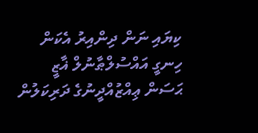ކިޔައި ނަން ދިންއިރު އެކަން ހިނގީ އައްސުލްޠާނުލް ޣާޒީ ޙަސަން ޢިއްޒުއްދީނުގެ ދަރިކަލުން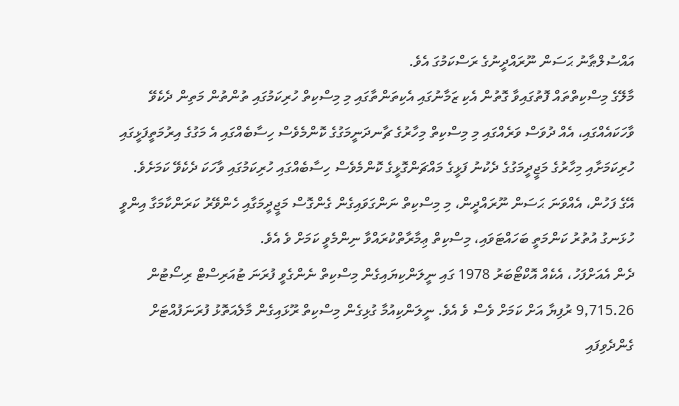އައްސުލްޠާނު ޙަސަން ނޫރައްދީނުގެ ރަސްކަމުގަ އެވެ.
މާލޭގެ މިސްކިތްތައް ފޮތުގައިވާ ގޮތުން އެކި ޒަމާނުގައި އެކިތަންތާގައި މި މިސްކިތް ހުރިކަމުގައި ތުންތުން މަތިން ދެކެވޭ ވާހަކައެއްގައި، އެއް ދުވަސް ވަރެއްގައި މި މިސްކިތް މިހާރުގެ ޗާނދަނީމަގުގެ ކޮންމެވެސް ހިސާބެއްގައި އެ މަގުގެ އިރުމަތީފަޅީގައި ހުރިކަމަށާއި މިހާރުގެ މަޖީދީމަގުގެ ދެކުނު ފަޅީގެ މައްޗަންގޮޅީގެ ކޮންމެވެސް ހިސާބެއްގައި ހުރިކަމުގައި ވާހަކަ ދެކެވޭ ކަމަށެވެ.
އޭގެ ފަހުން، އެއްވަނަ ޙަސަން ނޫރައްދީން، މި މިސްކިތް ނަންގަވައިގެން ގެންގޮސް މަޖީދީމަގާއި ހެންވޭރު ކަރަންކާމަގާ އިންވީ ހުޅަނގު އުތުރު ކަންމަތީ ބަހައްޓަވައި، މިސްކިތް ޢިމާރާތްކުރައްވާ ނިންމެވީ ކަމަށް ވެ އެވެ.
ދެން އެއަށްފަހު، އެކެއް އޮކްޓޯބަރު 1978 ގައި ނީލަންކިޔައިގެން މިސްކިތް ނެންގެވީ ފުރަނަ ޓުއަރިސްޓް ރިސޯޓުން 9,715.26 ރުފިޔާ އަށް ކަމަށް ވެސް ވެ އެވެ. ނީލަންކިއުމާ ގުޅިގެން މިސްކިތް ރޫޅައިގެން މާލެއަތޮޅު ފުރަނަފުއްޓަށް ގެންދެވިފައި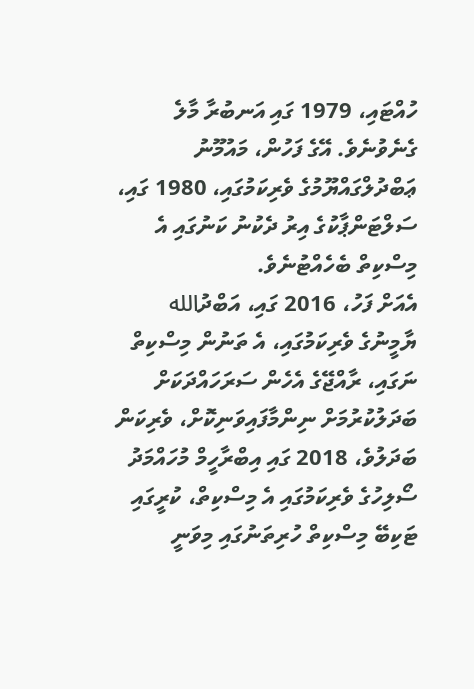ހުއްޓައި، 1979 ގައި އަނބުރާ މާލެ ގެނެވުނެވެ. އޭގެ ފަހުން، މައުމޫނު ޢަބްދުލްގައްޔޫމުގެ ވެރިކަމުގައި، 1980 ގައި، ސަލްޓަންޕާކުގެ އިރު ދެކުނު ކަނުގައި އެ މިސްކިތް ބެހެއްޓުނެވެ.
އެއަށް ފަހު، 2016 ގައި، އަބްދުالله ޔާމީނުގެ ވެރިކަމުގައި، އެ ތަނުން މިސްކިތް ނަގައި، ރާއްޖޭގެ އެހެން ސަރަހައްދަކަށް ބަދަލުކުރުމަށް ނިންމާފައިވަނިކޮށް، ވެރިކަން ބަދަލުވެ، 2018 ގައި އިބްރާހީމް މުހައްމަދު ސޯލިހުގެ ވެރިކަމުގައި އެ މިސްކިތް، ކުރީގައި ޓަކިބޭ މިސްކިތް ހުރިތަނުގައި މިވަނީ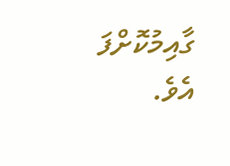ގާއިމުކޮށްފަ އެވެ.